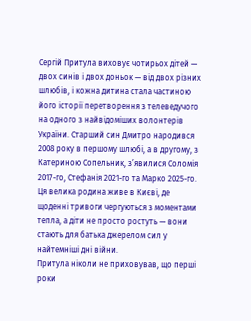Сергій Притула виховує чотирьох дітей — двох синів і двох доньок — від двох різних шлюбів, і кожна дитина стала частиною його історії перетворення з телеведучого на одного з найвідоміших волонтерів України. Старший син Дмитро народився 2008 року в першому шлюбі, а в другому, з Катериною Сопельник, з’явилися Соломія 2017-го, Стефанія 2021-го та Марко 2025-го. Ця велика родина живе в Києві, де щоденні тривоги чергуються з моментами тепла, а діти не просто ростуть — вони стають для батька джерелом сил у найтемніші дні війни.
Притула ніколи не приховував, що перші роки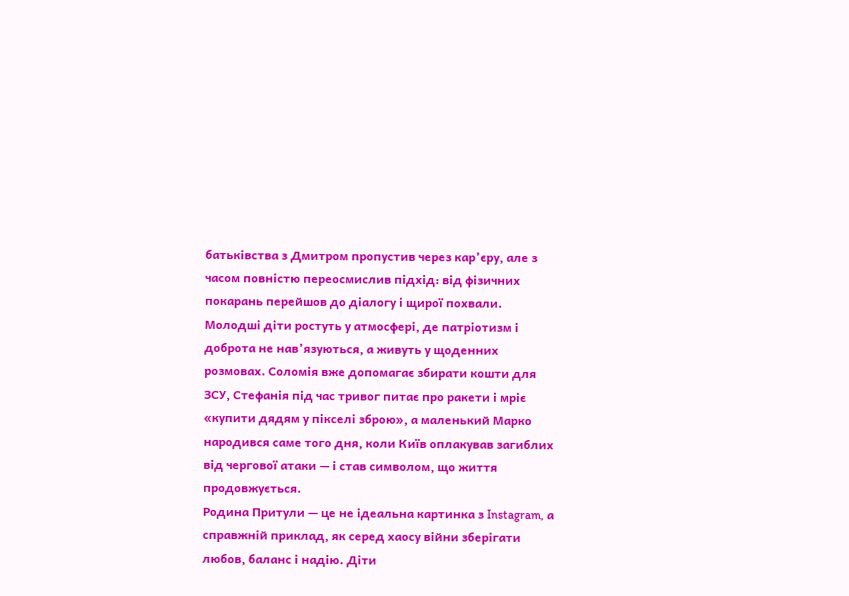батьківства з Дмитром пропустив через кар’єру, але з часом повністю переосмислив підхід: від фізичних покарань перейшов до діалогу і щирої похвали. Молодші діти ростуть у атмосфері, де патріотизм і доброта не нав’язуються, а живуть у щоденних розмовах. Соломія вже допомагає збирати кошти для ЗСУ, Стефанія під час тривог питає про ракети і мріє «купити дядям у пікселі зброю», а маленький Марко народився саме того дня, коли Київ оплакував загиблих від чергової атаки — і став символом, що життя продовжується.
Родина Притули — це не ідеальна картинка з Instagram, а справжній приклад, як серед хаосу війни зберігати любов, баланс і надію. Діти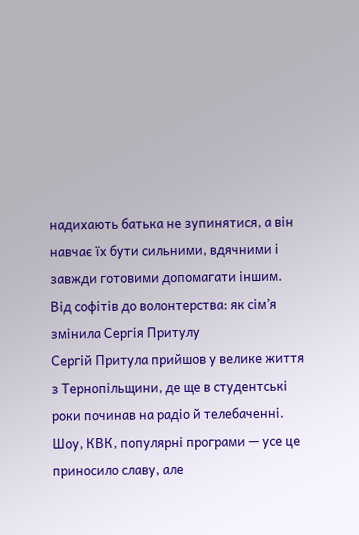надихають батька не зупинятися, а він навчає їх бути сильними, вдячними і завжди готовими допомагати іншим.
Від софітів до волонтерства: як сім’я змінила Сергія Притулу
Сергій Притула прийшов у велике життя з Тернопільщини, де ще в студентські роки починав на радіо й телебаченні. Шоу, КВК, популярні програми — усе це приносило славу, але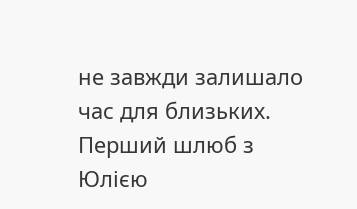не завжди залишало час для близьких. Перший шлюб з Юлією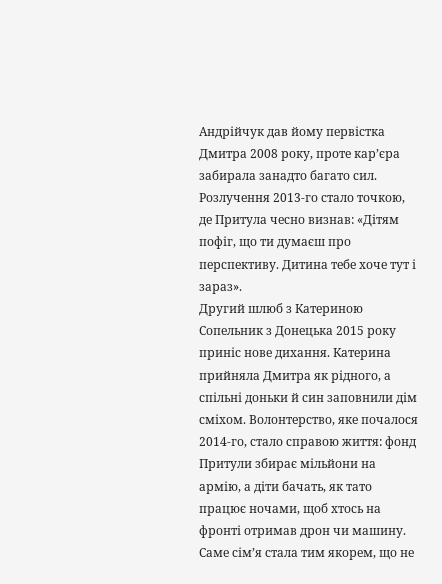Андрійчук дав йому первістка Дмитра 2008 року, проте кар’єра забирала занадто багато сил. Розлучення 2013-го стало точкою, де Притула чесно визнав: «Дітям пофіг, що ти думаєш про перспективу. Дитина тебе хоче тут і зараз».
Другий шлюб з Катериною Сопельник з Донецька 2015 року приніс нове дихання. Катерина прийняла Дмитра як рідного, а спільні доньки й син заповнили дім сміхом. Волонтерство, яке почалося 2014-го, стало справою життя: фонд Притули збирає мільйони на армію, а діти бачать, як тато працює ночами, щоб хтось на фронті отримав дрон чи машину. Саме сім’я стала тим якорем, що не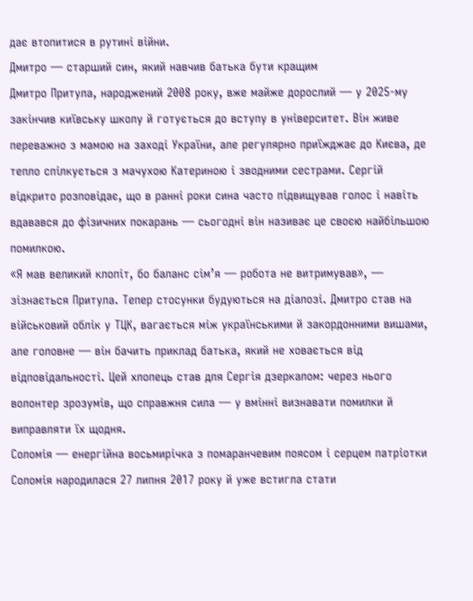дає втопитися в рутині війни.
Дмитро — старший син, який навчив батька бути кращим
Дмитро Притула, народжений 2008 року, вже майже дорослий — у 2025-му закінчив київську школу й готується до вступу в університет. Він живе переважно з мамою на заході України, але регулярно приїжджає до Києва, де тепло спілкується з мачухою Катериною і зводними сестрами. Сергій відкрито розповідає, що в ранні роки сина часто підвищував голос і навіть вдавався до фізичних покарань — сьогодні він називає це своєю найбільшою помилкою.
«Я мав великий клопіт, бо баланс сім’я — робота не витримував», — зізнається Притула. Тепер стосунки будуються на діалозі. Дмитро став на військовий облік у ТЦК, вагається між українськими й закордонними вишами, але головне — він бачить приклад батька, який не ховається від відповідальності. Цей хлопець став для Сергія дзеркалом: через нього волонтер зрозумів, що справжня сила — у вмінні визнавати помилки й виправляти їх щодня.
Соломія — енергійна восьмирічка з помаранчевим поясом і серцем патріотки
Соломія народилася 27 липня 2017 року й уже встигла стати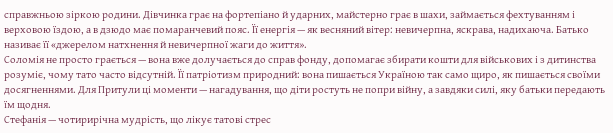справжньою зіркою родини. Дівчинка грає на фортепіано й ударних, майстерно грає в шахи, займається фехтуванням і верховою їздою, а в дзюдо має помаранчевий пояс. Її енергія — як весняний вітер: невичерпна, яскрава, надихаюча. Батько називає її «джерелом натхнення й невичерпної жаги до життя».
Соломія не просто грається — вона вже долучається до справ фонду, допомагає збирати кошти для військових і з дитинства розуміє, чому тато часто відсутній. Її патріотизм природний: вона пишається Україною так само щиро, як пишається своїми досягненнями. Для Притули ці моменти — нагадування, що діти ростуть не попри війну, а завдяки силі, яку батьки передають їм щодня.
Стефанія — чотирирічна мудрість, що лікує татові стрес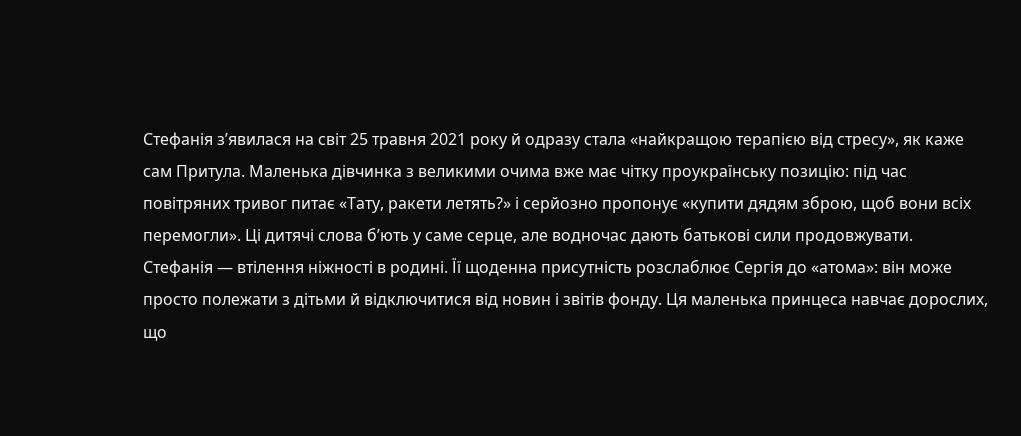Стефанія з’явилася на світ 25 травня 2021 року й одразу стала «найкращою терапією від стресу», як каже сам Притула. Маленька дівчинка з великими очима вже має чітку проукраїнську позицію: під час повітряних тривог питає «Тату, ракети летять?» і серйозно пропонує «купити дядям зброю, щоб вони всіх перемогли». Ці дитячі слова б’ють у саме серце, але водночас дають батькові сили продовжувати.
Стефанія — втілення ніжності в родині. Її щоденна присутність розслаблює Сергія до «атома»: він може просто полежати з дітьми й відключитися від новин і звітів фонду. Ця маленька принцеса навчає дорослих, що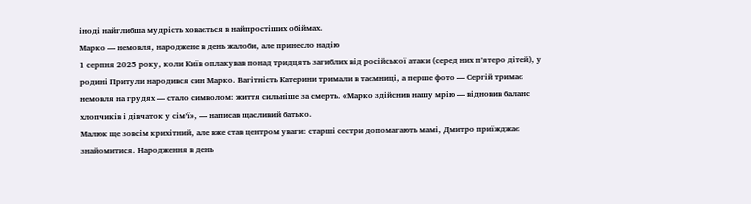іноді найглибша мудрість ховається в найпростіших обіймах.
Марко — немовля, народжене в день жалоби, але принесло надію
1 серпня 2025 року, коли Київ оплакував понад тридцять загиблих від російської атаки (серед них п’ятеро дітей), у родині Притули народився син Марко. Вагітність Катерини тримали в таємниці, а перше фото — Сергій тримає немовля на грудях — стало символом: життя сильніше за смерть. «Марко здійснив нашу мрію — відновив баланс хлопчиків і дівчаток у сім’ї», — написав щасливий батько.
Малюк ще зовсім крихітний, але вже став центром уваги: старші сестри допомагають мамі, Дмитро приїжджає знайомитися. Народження в день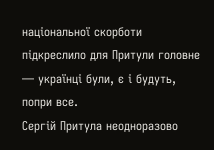національної скорботи підкреслило для Притули головне — українці були, є і будуть, попри все.
Сергій Притула неодноразово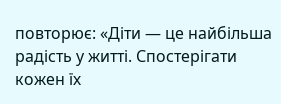повторює: «Діти — це найбільша радість у житті. Спостерігати кожен їх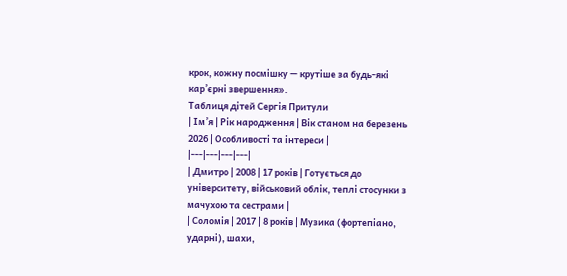крок, кожну посмішку — крутіше за будь-які кар’єрні звершення».
Таблиця дітей Сергія Притули
| Ім’я | Рік народження | Вік станом на березень 2026 | Особливості та інтереси |
|---|---|---|---|
| Дмитро | 2008 | 17 років | Готується до університету, військовий облік, теплі стосунки з мачухою та сестрами |
| Соломія | 2017 | 8 років | Музика (фортепіано, ударні), шахи,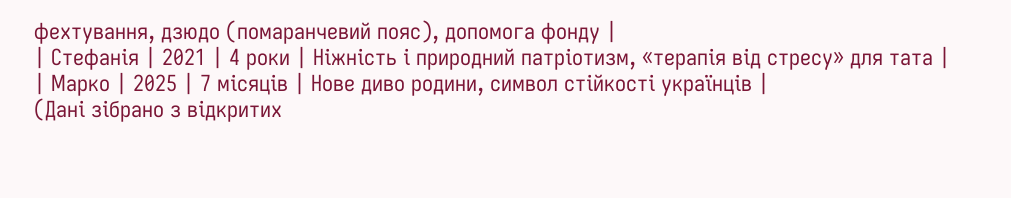фехтування, дзюдо (помаранчевий пояс), допомога фонду |
| Стефанія | 2021 | 4 роки | Ніжність і природний патріотизм, «терапія від стресу» для тата |
| Марко | 2025 | 7 місяців | Нове диво родини, символ стійкості українців |
(Дані зібрано з відкритих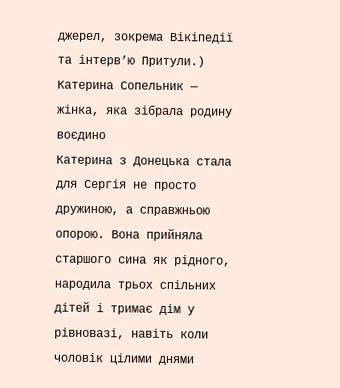джерел, зокрема Вікіпедії та інтерв’ю Притули.)
Катерина Сопельник — жінка, яка зібрала родину воєдино
Катерина з Донецька стала для Сергія не просто дружиною, а справжньою опорою. Вона прийняла старшого сина як рідного, народила трьох спільних дітей і тримає дім у рівновазі, навіть коли чоловік цілими днями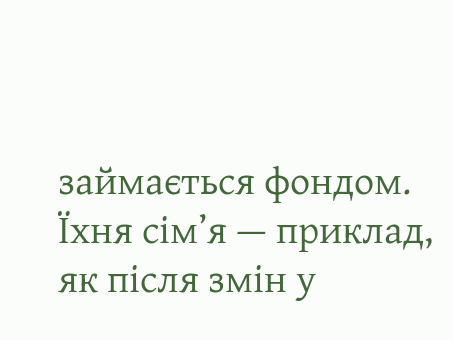займається фондом. Їхня сім’я — приклад, як після змін у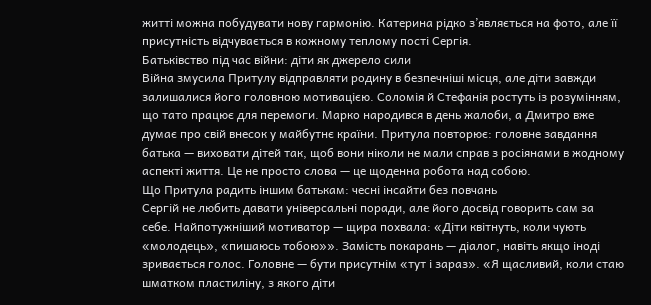житті можна побудувати нову гармонію. Катерина рідко з’являється на фото, але її присутність відчувається в кожному теплому пості Сергія.
Батьківство під час війни: діти як джерело сили
Війна змусила Притулу відправляти родину в безпечніші місця, але діти завжди залишалися його головною мотивацією. Соломія й Стефанія ростуть із розумінням, що тато працює для перемоги. Марко народився в день жалоби, а Дмитро вже думає про свій внесок у майбутнє країни. Притула повторює: головне завдання батька — виховати дітей так, щоб вони ніколи не мали справ з росіянами в жодному аспекті життя. Це не просто слова — це щоденна робота над собою.
Що Притула радить іншим батькам: чесні інсайти без повчань
Сергій не любить давати універсальні поради, але його досвід говорить сам за себе. Найпотужніший мотиватор — щира похвала: «Діти квітнуть, коли чують «молодець», «пишаюсь тобою»». Замість покарань — діалог, навіть якщо іноді зривається голос. Головне — бути присутнім «тут і зараз». «Я щасливий, коли стаю шматком пластиліну, з якого діти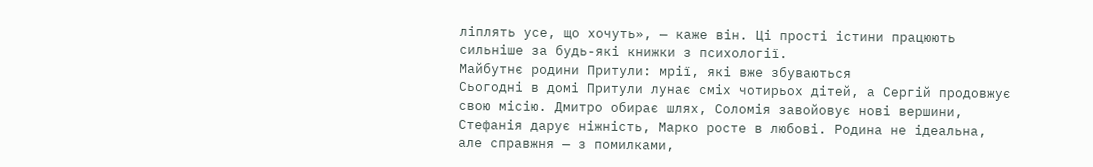ліплять усе, що хочуть», — каже він. Ці прості істини працюють сильніше за будь-які книжки з психології.
Майбутнє родини Притули: мрії, які вже збуваються
Сьогодні в домі Притули лунає сміх чотирьох дітей, а Сергій продовжує свою місію. Дмитро обирає шлях, Соломія завойовує нові вершини, Стефанія дарує ніжність, Марко росте в любові. Родина не ідеальна, але справжня — з помилками,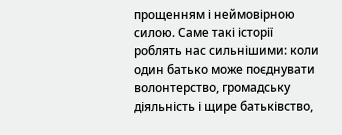прощенням і неймовірною силою. Саме такі історії роблять нас сильнішими: коли один батько може поєднувати волонтерство, громадську діяльність і щире батьківство,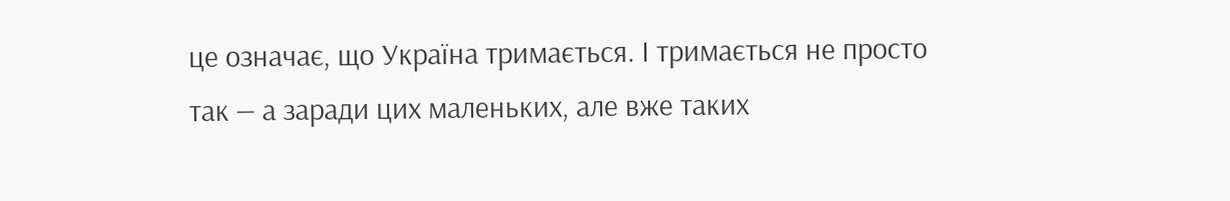це означає, що Україна тримається. І тримається не просто так — а заради цих маленьких, але вже таких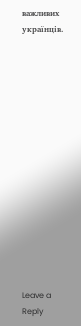важливих українців.















Leave a Reply